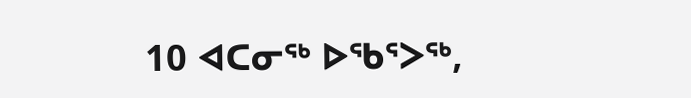10 ᐊᑕᓂᖅ ᐅᖃᕐᐳᖅ,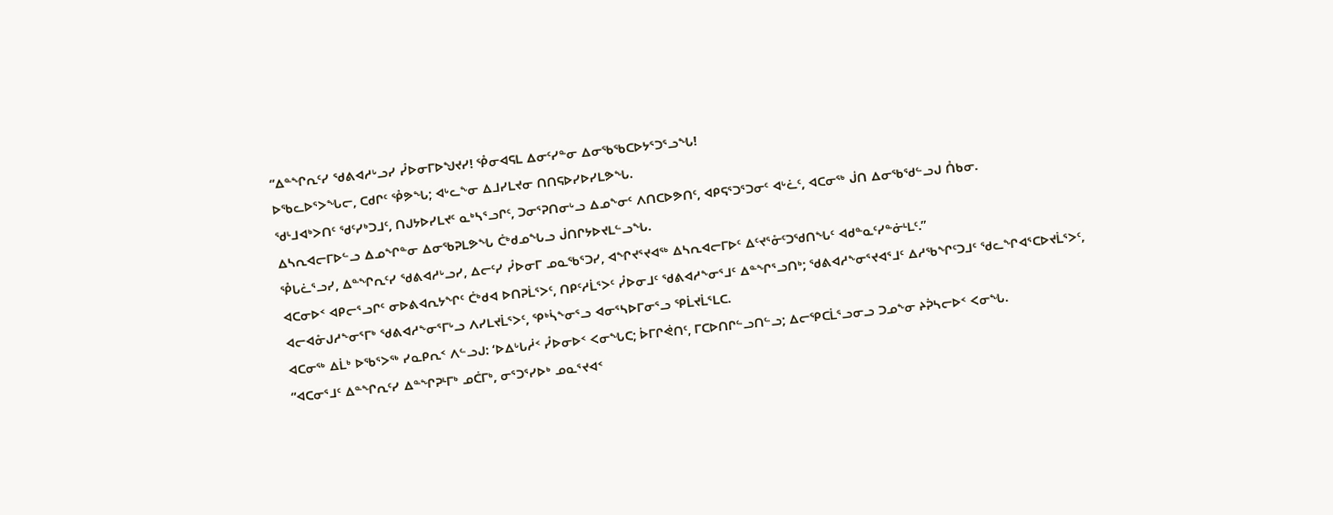“ᐃᓐᖏᕆᑦᓯ ᖁᕕᐊᓱᒡᓗᓯ ᓮᐅᓂᒥᐅᖑᔪᓯ! ᕾᓂᐊᕋᒪ ᐃᓂᑦᓯᓐᓂ ᐃᓂᖃᖃᑕᐅᔭᕐᑐᕐᓗᖓ!
ᐅᖃᓚᐅᕐᐳᖓᓕ, ᑕᑯᒋᑦ ᕾᕗᖓ; ᐊᒡᓚᖕᓂ ᐃᒧᓯᒪᔪᓂ ᑎᑎᕋᐅᓯᐅᓯᒪᕗᖓ.
ᖁᒻᒧᐊᒃᐳᑎᑦ ᖁᑦᓯᒃᑐᒧᑦ, ᑎᒍᔭᐅᓯᒪᔪᑦ ᓇᒃᓴᕐᓗᒋᑦ, ᑐᓂᕐᕈᑎᓂᒡᓗ ᐃᓄᖕᓂᑦ ᐱᑎᑕᐅᕗᑎᑦ, ᐊᑭᕋᕐᑐᕐᑐᓂᑦ ᐊᒡᓛᑦ, ᐊᑕᓂᖅ ᒎᑎ ᐃᓂᖃᖁᓪᓗᒍ ᑍᑲᓂ.
ᐃᓴᕆᐊᓕᒥᐅᓪᓗ ᐃᓄᖏᓐᓂ ᐃᓂᖃᕈᒪᕗᖓ ᑖᒃᑯᓄᖓᓗ ᒎᑎᒋᔭᐅᔪᒪᓪᓗᖓ.
ᕾᒐᓛᕐᓗᓯ, ᐃᓐᖏᕆᑦᓯ ᖁᕕᐊᓱᒡᓗᓯ, ᐃᓕᑦᓯ ᓮᐅᓂᒥ ᓄᓇᖃᕐᑐᓯ, ᐊᖏᔪᕐᔪᐊᖅ ᐃᓴᕆᐊᓕᒥᐅᑦ ᐃᑦᔪᕐᓁᑦᑐᖁᑎᖓᑦ ᐊᑯᓐᓇᑦᓯᓐᓃᒻᒪᑦ.”
ᐊᑕᓂᐅᑉ ᐊᑭᓕᕐᓗᒋᑦ ᓂᐅᕕᐊᕆᔭᖏᑦ ᑖᒃᑯᐊ ᐅᑎᕈᒫᕐᐳᑦ, ᑎᑭᑦᓱᒫᕐᐳᑦ ᓮᐅᓂᒧᑦ ᖁᕕᐊᓱᖕᓂᕐᒧᑦ ᐃᓐᖏᕐᓗᑎᒃ; ᖁᕕᐊᓱᖕᓂᕐᔪᐊᕐᒧᑦ ᐃᓱᖃᖏᑦᑐᒧᑦ ᖁᓚᖏᐊᕐᑕᐅᔪᒫᕐᐳᑦ, ᐊᓕᐊᓁᒍᓱᖕᓂᕐᒥᒃ ᖁᕕᐊᓱᖕᓂᕐᒥᒡᓗ ᐱᓯᒪᔪᒫᕐᐳᑦ, ᕿᒃᓵᖕᓂᕐᓗ ᐊᓂᕐᓴᐅᒥᓂᕐᓗ ᕿᒫᔪᒫᕐᒪᑕ.
ᐊᑕᓂᖅ ᐃᒫᒃ ᐅᖃᕐᐳᖅ ᓯᓇᑭᕆᑉ ᐱᓪᓗᒍ: ‘ᐅᐃᒡᒐᓲᑉ ᓮᐅᓂᐅᑉ ᐸᓂᖓᑕ; ᐆᒥᒋᕚᑎᑦ, ᒥᑕᐅᑎᒋᓪᓗᑎᓪᓗ; ᐃᓕᕿᑕᒫᕐᓗᓂᓗ ᑐᓄᖕᓂ ᔨᕉᓴᓕᐅᑉ ᐸᓂᖓ.
“ᐊᑕᓂᕐᒧᑦ ᐃᓐᖏᕆᑦᓯ ᐃᓐᖏᕈᒻᒥᒃ ᓄᑖᒥᒃ, ᓂᕐᑐᕐᓯᐅᒃ ᓄᓇᕐᔪᐊᑉ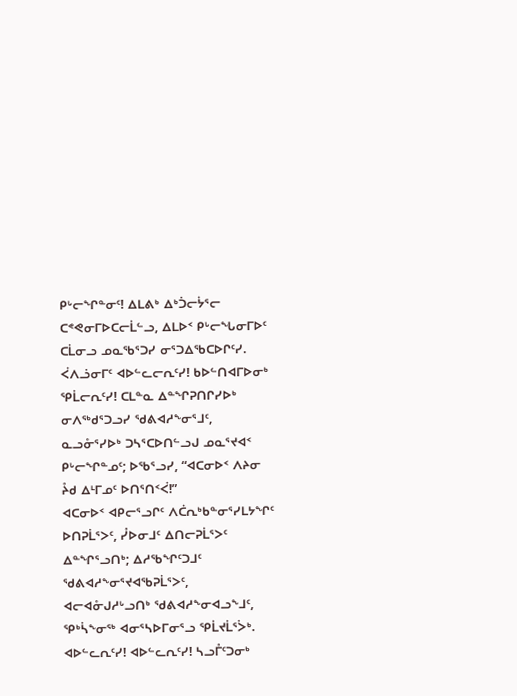ᑭᒡᓕᖏᓐᓂᑦ! ᐃᒪᕕᒃ ᐃᒃᑑᓕᔮᕐᓕ ᑕᕝᕙᓂᒥᐅᑕᓕᒫᓪᓗ, ᐃᒪᐅᑉ ᑭᒡᓕᖓᓂᒥᐅᑦ ᑕᒫᓂᓗ ᓄᓇᖃᕐᑐᓯ ᓂᕐᑐᐃᖃᑕᐅᒋᑦᓯ.
ᐹᐱᓘᓂᒥᑦ ᐊᐅᓪᓚᓕᕆᑦᓯ! ᑲᐅᓪᑎᐊᒥᐅᓂᒃ ᕿᒫᓕᕆᑦᓯ! ᑕᒪᓐᓇ ᐃᓐᖏᕈᑎᒋᓯᐅᒃ ᓂᐱᖅᑯᕐᑐᓗᓯ ᖁᕕᐊᓱᖕᓂᕐᒧᑦ, ᓇᓗᓁᕐᓯᐅᒃ ᑐᓴᕐᑕᐅᑎᓪᓗᒍ ᓄᓇᕐᔪᐊᑉ ᑭᒡᓕᖏᓐᓄᑦ; ᐅᖃᕐᓗᓯ, “ᐊᑕᓂᐅᑉ ᐱᔨᓂ ᔧᑯ ᐃᒻᒥᓄᑦ ᐅᑎᕐᑎᑉᐹ!”
ᐊᑕᓂᐅᑉ ᐊᑭᓕᕐᓗᒋᑦ ᐱᑖᕆᒃᑲᓐᓂᕐᓯᒪᔭᖏᑦ ᐅᑎᕈᒫᕐᐳᑦ, ᓮᐅᓂᒧᑦ ᐃᑎᓕᕈᒫᕐᐳᑦ ᐃᓐᖏᕐᓗᑎᒃ; ᐃᓱᖃᖏᑦᑐᒧᑦ ᖁᕕᐊᓱᖕᓂᕐᔪᐊᖃᕈᒫᕐᐳᑦ, ᐊᓕᐊᓁᒍᓱᒡᓗᑎᒃ ᖁᕕᐊᓱᖕᓂᐊᓗᖕᒧᑦ, ᕿᒃᓵᖕᓂᖅ ᐊᓂᕐᓴᐅᒥᓂᕐᓗ ᕿᒫᔪᒫᕐᐴᒃ.
ᐊᐅᓪᓚᕆᑦᓯ! ᐊᐅᓪᓚᕆᑦᓯ! ᓴᓗᒤᑦᑐᓂᒃ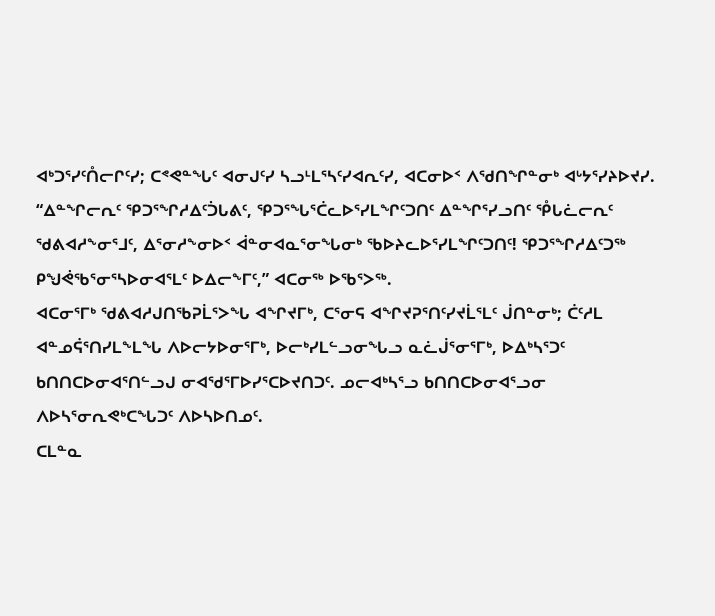ᐊᒃᑐᕐᓯᑦᑍᓕᒋᑦᓯ; ᑕᕝᕙᓐᖓᑦ ᐊᓂᒍᑦᓯ ᓴᓗᒻᒪᕐᓴᑦᓯᐊᕆᑦᓯ, ᐊᑕᓂᐅᑉ ᐱᖁᑎᖏᓐᓂᒃ ᐊᒡᔭᕐᓯᔨᐅᔪᓯ.
“ᐃᓐᖏᓕᕆᑦ ᕿᑐᕐᖏᓱᐃᑦᑑᒐᕕᑦ, ᕿᑐᕐᖓᕐᑖᓚᐅᕐᓯᒪᖏᑦᑐᑎᑦ ᐃᓐᖏᕐᓯᓗᑎᑦ ᕾᒐᓛᓕᕆᑦ ᖁᕕᐊᓱᖕᓂᕐᒧᑦ, ᐃᕐᓂᓱᖕᓂᐅᑉ ᐋᓐᓂᐊᓇᕐᓂᖓᓂᒃ ᖃᐅᔨᓚᐅᕐᓯᒪᖏᑦᑐᑎᑦ! ᕿᑐᕐᖏᓱᐃᑦᑐᖅ ᑭᖑᕚᖃᕐᓂᕐᓴᐅᓂᐊᕐᒪᑦ ᐅᐃᓕᖕᒥᑦ,” ᐊᑕᓂᖅ ᐅᖃᕐᐳᖅ.
ᐊᑕᓂᕐᒥᒃ ᖁᕕᐊᓱᒍᑎᖃᕈᒫᕐᐳᖓ ᐊᖏᔪᒥᒃ, ᑕᕐᓂᕋ ᐊᖏᔪᕈᕐᑎᑦᓯᔪᒫᕐᒪᑦ ᒎᑎᓐᓂᒃ; ᑖᑦᓱᒪ ᐊᓐᓄᕌᕐᑎᓯᒪᖕᒪᖓ ᐱᐅᓕᔭᐅᓂᕐᒥᒃ, ᐅᓕᒃᓯᒪᓪᓗᓂᖓᓗ ᓇᓛᒎᕐᓂᕐᒥᒃ, ᐅᐃᒃᓴᕐᑐᑦ ᑲᑎᑎᑕᐅᓂᐊᕐᑎᓪᓗᒍ ᓂᐊᖁᕐᒥᐅᓯᕐᑕᐅᔪᑎᑐᑦ. ᓄᓕᐊᒃᓴᕐᓗ ᑲᑎᑎᑕᐅᓂᐊᕐᓗᓂ ᐱᐅᓴᕐᓂᕆᕙᒃᑕᖓᑐᑦ ᐱᐅᓴᐅᑎᓄᑦ.
ᑕᒪᓐᓇ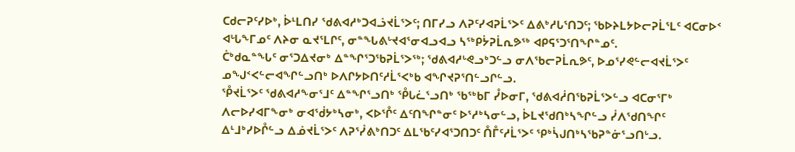ᑕᑯᓕᕈᑦᓯᐅᒃ, ᐆᒻᒪᑎᓯ ᖁᕕᐊᓱᒃᑐᐊᓘᔪᒫᕐᐳᑦ; ᑎᒥᓯᓗ ᐱᕈᑦᓯᐊᕈᒫᕐᐳᑦ ᐃᕕᒃᓱᒐᕐᑎᑐᑦ; ᖃᐅᔨᒪᔭᐅᓕᕈᒫᕐᒪᑦ ᐊᑕᓂᐅᑉ ᐊᒡᒐᖕᒥᓄᑦ ᐱᔨᓂ ᓇᔪᕐᒪᒋᑦ, ᓂᓐᖓᕕᒡᔪᐊᕐᓂᐊᓗᐊᓗ ᓴᖅᑭᔮᕈᒫᕆᕗᖅ ᐊᑭᕋᕐᑐᕐᑎᖏᓐᓄᑦ.
ᑖᒃᑯᓇᓐᖓᑦ ᓂᕐᑐᐃᔪᓂᒃ ᐃᓐᖏᕐᑐᖃᕈᒫᕐᐳᖅ; ᖁᕕᐊᓱᒡᕙᓗᒃᑐᓪᓗ ᓂᐱᖃᓕᕈᒫᕆᕗᑦ, ᐅᓄᕐᓯᕙᓪᓕᐊᔪᒫᕐᐳᑦ ᓄᖑᑉᐸᓪᓕᐊᖏᓪᓗᑎᒃ ᐅᐱᒋᔭᐅᑎᑦᓱᒫᕐᐸᒃᑲ ᐊᖏᔪᕈᕐᑎᓪᓗᒋᓪᓗ.
ᕾᔪᒫᕐᐳᑦ ᖁᕕᐊᓱᖕᓂᕐᒧᑦ ᐃᓐᖏᕐᓗᑎᒃ ᕾᒐᓛᕐᓗᑎᒃ ᖃᖅᑲᒥ ᓮᐅᓂᒥ, ᖁᕕᐊᓲᑎᖃᕈᒫᕐᐳᓪᓗ ᐊᑕᓂᕐᒥᒃ ᐱᓕᐅᓯᐊᒥᖕᓂᒃ ᓂᐊᖂᔭᒃᓴᓂᒃ, ᐸᐅᕐᒊᑦ ᐃᑦᑎᖏᓐᓂᑦ ᐅᕐᓱᒃᓴᓂᓪᓗ, ᐆᒪᔪᖁᑎᒃᓴᖏᓪᓗ ᓰᐱᖁᑎᖏᑦ ᐃᒻᒧᒃᓯᐅᒊᓪᓗ ᐃᓅᔪᒫᕐᐳᑦ ᐱᕈᕐᓰᕕᒃᑎᑐᑦ ᐃᒪᖃᑦᓯᐊᕐᑐᑎᑐᑦ ᑍᒤᑦᓱᒫᕐᐳᑦ ᕿᒃᓵᒍᑎᒃᓴᖃᕈᓐᓃᕐᓗᑎᒡᓗ.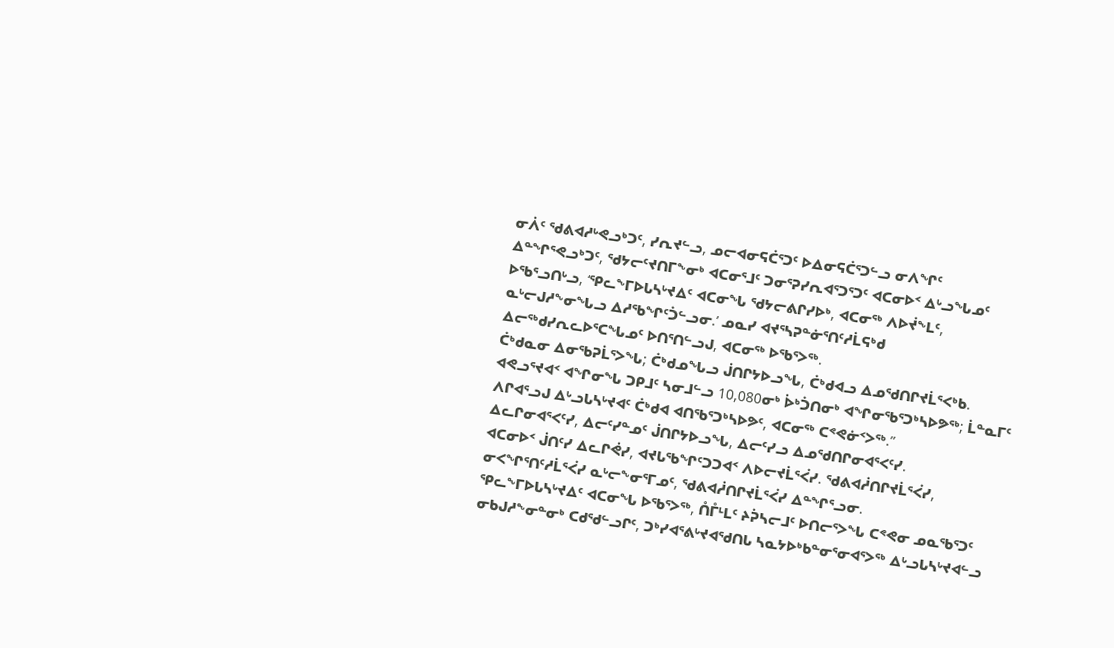ᓂᐲᑦ ᖁᕕᐊᓱᒡᕙᓗᒃᑐᑦ, ᓯᕆᔪᓪᓗ, ᓄᓕᐊᓂᕋᑖᕐᑐᑦ ᐅᐃᓂᕋᑖᕐᑐᓪᓗ ᓂᐱᖏᑦ ᐃᓐᖏᕐᕙᓗᒃᑐᑦ, ᖁᔭᓕᑦᔪᑎᒥᖕᓂᒃ ᐊᑕᓂᕐᒧᑦ ᑐᓂᕐᕈᓯᕆᐊᕐᑐᕐᑐᑦ ᐊᑕᓂᐅᑉ ᐃᒡᓗᖓᓄᑦ ᐅᖃᕐᓗᑎᒡᓗ, ‘ᕿᓚᖕᒥᐅᒐᓴᒡᔪᐃᑦ ᐊᑕᓂᖓ ᖁᔭᓕᕕᒋᓯᐅᒃ, ᐊᑕᓂᖅ ᐱᐅᔫᖕᒪᑦ, ᓇᒡᓕᒍᓱᖕᓂᖓᓗ ᐃᓱᖃᖏᑦᑑᓪᓗᓂ.’ ᓄᓇᓯ ᐊᔪᕐᓴᕈᓐᓃᕐᑎᑦᓱᒫᕋᒃᑯ ᐃᓕᖅᑯᓯᕆᓚᐅᕐᑕᖓᓄᑦ ᐅᑎᕐᑎᓪᓗᒍ, ᐊᑕᓂᖅ ᐅᖃᕐᐳᖅ.
ᑖᒃᑯᓇᓂ ᐃᓂᖃᕈᒫᕐᐳᖓ; ᑖᒃᑯᓄᖓᓗ ᒎᑎᒋᔭᐅᓗᖓ, ᑖᒃᑯᐊᓗ ᐃᓄᖁᑎᒋᔪᒫᕐᐸᒃᑲ.
ᐊᕙᓗᕐᔪᐊᑉ ᐊᖏᓂᖓ ᑐᑭᒧᑦ ᓴᓂᒧᓪᓗ 10,080ᓂᒃ ᐆᒃᑑᑎᓂᒃ ᐊᖏᓂᖃᕐᑐᒃᓴᐅᕗᖅ; ᒫᓐᓇᒥᑦ ᐱᒋᐊᕐᓗᒍ ᐃᒡᓗᒐᓴᒡᔪᐊᑦ ᑖᒃᑯᐊ ᐊᑎᖃᕐᑐᒃᓴᐅᕗᑦ, ᐊᑕᓂᖅ ᑕᕝᕙᓃᑉᐳᖅ.”
ᐃᓚᒋᓂᐊᕐᐸᑦᓯ, ᐃᓕᑦᓯᓐᓄᑦ ᒎᑎᒋᔭᐅᓗᖓ, ᐃᓕᑦᓯᓗ ᐃᓄᖁᑎᒋᓂᐊᕐᐸᑦᓯ.
ᐊᑕᓂᐅᑉ ᒎᑎᑦᓯ ᐃᓚᒋᕚᓯ, ᐊᔪᒐᖃᖏᑦᑐᑐᐊᑉ ᐱᐅᓕᔪᒫᕐᐹᓯ. ᖁᕕᐊᓲᑎᒋᔪᒫᕐᐹᓯ, ᓂᐸᖏᕐᑎᑦᓱᒫᕐᐹᓯ ᓇᒡᓕᖕᓂᕐᒥᓄᑦ, ᖁᕕᐊᓲᑎᒋᔪᒫᕐᐹᓯ ᐃᓐᖏᕐᓗᓂ.
ᕿᓚᖕᒥᐅᒐᓴᒡᔪᐃᑦ ᐊᑕᓂᖓ ᐅᖃᕐᐳᖅ, ᑍᒤᒻᒪᑦ ᔨᕉᓴᓕᒧᑦ ᐅᑎᓕᕐᐳᖓ ᑕᕝᕙᓂ ᓄᓇᖃᕐᑐᑦ ᓂᑲᒍᓱᖕᓂᓐᓂᒃ ᑕᑯᖁᓪᓗᒋᑦ, ᑐᒃᓯᐊᕐᕕᒡᔪᐊᖁᑎᒐ ᓴᓇᔭᐅᒃᑲᓐᓂᕐᓂᐊᕐᐳᖅ ᐃᒡᓗᒐᓴᒡᔪᐊᓪᓗ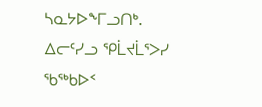ᓴᓇᔭᐅᖕᒥᓗᑎᒃ.
ᐃᓕᑦᓯᓗ ᕿᒫᔪᒫᕐᐳᓯ ᖃᖅᑲᐅᑉ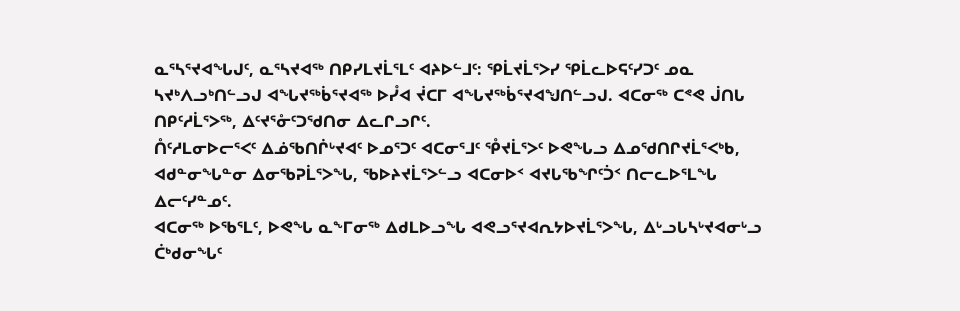ᓇᕐᓴᕐᔪᐊᖓᒍᑦ, ᓇᕐᓴᔪᐊᖅ ᑎᑭᓯᒪᔪᒫᕐᒪᑦ ᐊᔨᐅᓪᒧᑦ: ᕿᒫᔪᒫᕐᐳᓯ ᕿᒫᓚᐅᕋᑦᓯᑐᑦ ᓄᓇ ᓴᔪᒃᐱᓗᒃᑎᓪᓗᒍ ᐊᖓᔪᖅᑳᕐᔪᐊᖅ ᐅᓮᐊ ᔫᑕᒥ ᐊᖓᔪᖅᑳᕐᔪᐊᖑᑎᓪᓗᒍ. ᐊᑕᓂᖅ ᑕᕝᕙ ᒎᑎᒐ ᑎᑭᑦᓱᒫᕐᐳᖅ, ᐃᑦᔪᕐᓁᑦᑐᖁᑎᓂ ᐃᓚᒋᓗᒋᑦ.
ᑍᑦᓱᒪᓂᐅᓕᕐᐸᑦ ᐃᓅᖃᑎᒌᒡᔪᐊᑦ ᐅᓄᕐᑐᑦ ᐊᑕᓂᕐᒧᑦ ᕾᔪᒫᕐᐳᑦ ᐅᕙᖓᓗ ᐃᓄᖁᑎᒋᔪᒫᕐᐸᒃᑲ, ᐊᑯᓐᓂᖓᓐᓂ ᐃᓂᖃᕈᒫᕐᐳᖓ, ᖃᐅᔨᔪᒫᕐᐳᓪᓗ ᐊᑕᓂᐅᑉ ᐊᔪᒐᖃᖏᑦᑑᑉ ᑎᓕᓚᐅᕐᒪᖓ ᐃᓕᑦᓯᓐᓄᑦ.
ᐊᑕᓂᖅ ᐅᖃᕐᒪᑦ, ᐅᕙᖓ ᓇᖕᒥᓂᖅ ᐃᑯᒪᐅᓗᖓ ᐊᕙᓗᕐᔪᐊᕆᔭᐅᔪᒫᕐᐳᖓ, ᐃᒡᓗᒐᓴᒡᔪᐊᓂᒡᓗ ᑖᒃᑯᓂᖓᑦ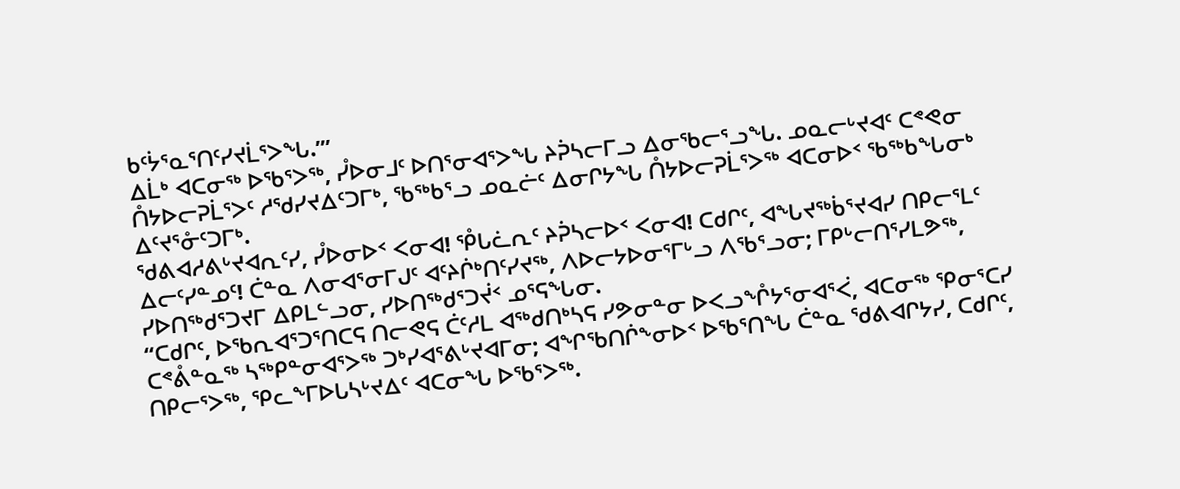ᑲᑦᔮᕐᓇᕐᑎᑦᓯᔪᒫᕐᐳᖓ.’”
ᐃᒫᒃ ᐊᑕᓂᖅ ᐅᖃᕐᐳᖅ, ᓮᐅᓂᒧᑦ ᐅᑎᕐᓂᐊᕐᐳᖓ ᔨᕉᓴᓕᒥᓗ ᐃᓂᖃᓕᕐᓗᖓ. ᓄᓇᓕᒡᔪᐊᑦ ᑕᕝᕙᓂ ᑍᔭᐅᓕᕈᒫᕐᐳᑦ ᓱᖁᓯᔪᐃᑦᑐᒥᒃ, ᖃᖅᑲᕐᓗ ᓄᓇᓖᑦ ᐃᓂᒋᔭᖓ ᑍᔭᐅᓕᕈᒫᕐᐳᖅ ᐊᑕᓂᐅᑉ ᖃᖅᑲᖓᓂᒃ ᐃᑦᔪᕐᓁᑦᑐᒥᒃ.
ᖁᕕᐊᓱᕕᒡᔪᐊᕆᑦᓯ, ᓮᐅᓂᐅᑉ ᐸᓂᐊ! ᕾᒐᓛᕆᑦ ᔨᕉᓴᓕᐅᑉ ᐸᓂᐊ! ᑕᑯᒋᑦ, ᐊᖓᔪᖅᑳᕐᔪᐊᓯ ᑎᑭᓕᕐᒪᑦ ᐃᓕᑦᓯᓐᓄᑦ! ᑖᓐᓇ ᐱᓂᐊᕐᓂᒥᒍᑦ ᐊᑦᔨᒌᒃᑎᑦᓯᔪᖅ, ᐱᐅᓕᔭᐅᓂᕐᒥᒡᓗ ᐱᖃᕐᓗᓂ; ᒥᑭᒡᓕᑎᕐᓯᒪᕗᖅ, ᓯᐅᑎᖅᑯᕐᑐᔪᒥ ᐃᑭᒪᓪᓗᓂ, ᓯᐅᑎᖅᑯᕐᑐᔫᑉ ᓄᕐᕋᖓᓂ.
“ᑕᑯᒋᑦ, ᐅᖃᕆᐊᕐᑐᕐᑎᑕᕋ ᑎᓕᕙᕋ ᑖᑦᓱᒪ ᐊᖅᑯᑎᒃᓴᕋ ᓯᕗᓂᓐᓂ ᐅᐸᓗᖎᔭᕐᓂᐊᕐᐹ, ᐊᑕᓂᖅ ᕿᓂᕐᑕᓯ ᑕᕝᕔᓐᓇᖅ ᓴᖅᑭᓐᓂᐊᕐᐳᖅ ᑐᒃᓯᐊᕐᕕᒡᔪᐊᒥᓂ; ᐊᖏᖃᑎᒌᖕᓂᐅᑉ ᐅᖃᕐᑎᖓ ᑖᓐᓇ ᖁᕕᐊᒋᔭᓯ, ᑕᑯᒋᑦ, ᑎᑭᓕᕐᐳᖅ, ᕿᓚᖕᒥᐅᒐᓴᒡᔪᐃᑦ ᐊᑕᓂᖓ ᐅᖃᕐᐳᖅ.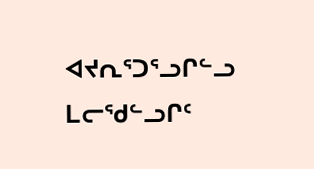ᐊᔪᕆᕐᑐᕐᓗᒋᓪᓗ ᒪᓕᖁᓪᓗᒋᑦ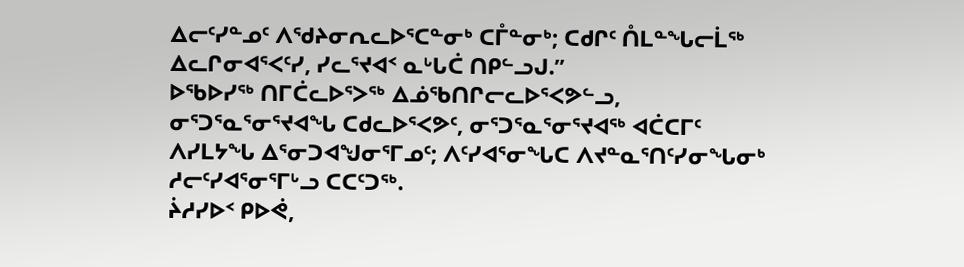ᐃᓕᑦᓯᓐᓄᑦ ᐱᖁᔨᓂᕆᓚᐅᕐᑕᓐᓂᒃ ᑕᒤᓐᓂᒃ; ᑕᑯᒋᑦ ᑍᒪᓐᖓᓕᒫᖅ ᐃᓚᒋᓂᐊᕐᐸᑦᓯ, ᓯᓚᕐᔪᐊᑉ ᓇᒡᒐᑖ ᑎᑭᓪᓗᒍ.”
ᐅᖃᐅᓯᖅ ᑎᒥᑖᓚᐅᕐᐳᖅ ᐃᓅᖃᑎᒋᓕᓚᐅᕐᐸᕗᓪᓗ, ᓂᕐᑐᕐᓇᕐᓂᕐᔪᐊᖓ ᑕᑯᓚᐅᕐᐸᕗᑦ, ᓂᕐᑐᕐᓇᕐᓂᕐᔪᐊᖅ ᐊᑖᑕᒥᑦ ᐱᓯᒪᔭᖓ ᐃᕐᓂᑐᐊᖑᓂᕐᒥᓄᑦ; ᐱᑦᓯᐊᕐᓂᖓᑕ ᐱᔪᓐᓇᕐᑎᑦᓯᓂᖓᓂᒃ ᓱᓕᑦᓯᐊᕐᓂᕐᒥᒡᓗ ᑕᑕᑦᑐᖅ.
ᔩᓱᓯᐅᑉ ᑭᐅᕚ,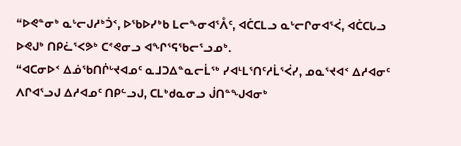“ᐅᕙᓐᓂᒃ ᓇᒡᓕᒍᓱᒃᑑᑉ, ᐅᖃᐅᓯᒃᑲ ᒪᓕᖕᓂᐊᕐᐰᑦ, ᐊᑖᑕᒪᓗ ᓇᒡᓕᒋᓂᐊᕐᐹ, ᐊᑖᑕᒐᓗ ᐅᕙᒍᒃ ᑎᑭᓛᕐᐸᕗᒃ ᑕᕝᕙᓂᓗ ᐊᖏᕐᕋᖃᓕᕐᓗᓄᒃ.
“ᐊᑕᓂᐅᑉ ᐃᓅᖃᑎᒌᒡᔪᐊᓄᑦ ᓇᒧᑐᐃᓐᓇᓕᒫᖅ ᓯᐊᒻᒪᕐᑎᑦᓱᒫᕐᐹᓯ, ᓄᓇᕐᔪᐊᑉ ᐃᓱᐊᓂᑦ ᐱᒋᐊᕐᓗᒍ ᐃᓱᐊᓄᑦ ᑎᑭᓪᓗᒍ, ᑕᒪᒃᑯᓇᓂᓗ ᒎᑎᓐᖑᐊᓂᒃ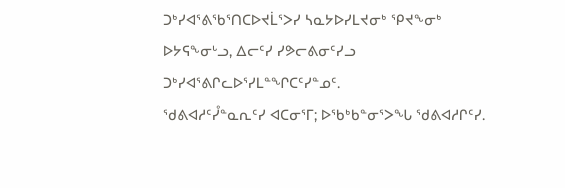ᑐᒃᓯᐊᕐᕕᖃᕐᑎᑕᐅᔪᒫᕐᐳᓯ ᓴᓇᔭᐅᓯᒪᔪᓂᒃ ᕿᔪᖕᓂᒃ ᐅᔭᕋᖕᓂᒡᓗ, ᐃᓕᑦᓯ ᓯᕗᓕᕕᓂᑦᓯᓗ ᑐᒃᓯᐊᕐᕕᒋᓚᐅᕐᓯᒪᓐᖏᑕᑦᓯᓐᓄᑦ.
ᖁᕕᐊᓱᑦᓮᓐᓇᕆᑦᓯ ᐊᑕᓂᕐᒥ; ᐅᖃᒃᑲᓐᓂᕐᐳᖓ ᖁᕕᐊᓱᒋᑦᓯ.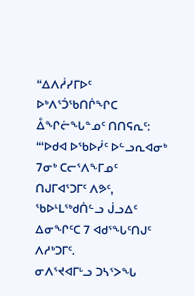“ᐃᐱᓲᓯᒥᐅᑦ ᐅᒃᐱᕐᑑᖃᑎᒌᖏᑕ ᐂᖏᓖᖓᓐᓄᑦ ᑎᑎᕋᕆᑦ: “‘ᐅᑯᐊ ᐅᖃᐅᓰᑦ ᐅᓪᓗᕆᐊᓂᒃ 7ᓂᒃ ᑕᓕᕐᐱᖕᒥᓄᑦ ᑎᒍᒥᐊᕐᑐᒥᑦ ᐱᕗᑦ, ᖃᐅᒻᒪᖅᑯᑏᓪᓗ ᒎᓗᐃᑦ ᐃᓂᖏᑦᑕ 7 ᐊᑯᕐᖓᑦᑎᒍᑦ ᐱᓱᒃᑐᒥᑦ.
ᓂᐱᕐᔪᐊᒥᒡᓗ ᑐᓴᕐᐳᖓ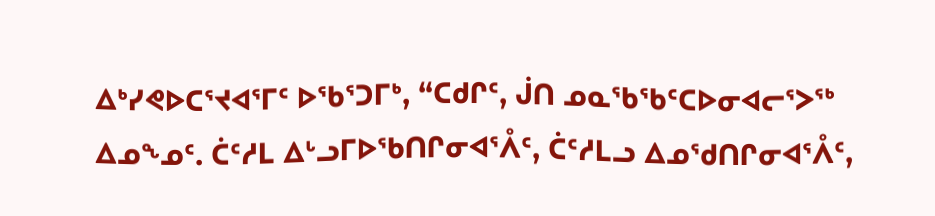ᐃᒃᓯᕙᐅᑕᕐᔪᐊᕐᒥᑦ ᐅᖃᕐᑐᒥᒃ, “ᑕᑯᒋᑦ, ᒎᑎ ᓄᓇᖃᖃᑦᑕᐅᓂᐊᓕᕐᐳᖅ ᐃᓄᖕᓄᑦ. ᑖᑦᓱᒪ ᐃᒡᓗᒥᐅᖃᑎᒋᓂᐊᕐᐰᑦ, ᑖᑦᓱᒪᓗ ᐃᓄᖁᑎᒋᓂᐊᕐᐰᑦ,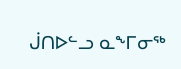ᒎᑎᐅᓪᓗ ᓇᖕᒥᓂᖅ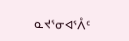ᓇᔪᕐᓂᐊᕐᐰᑦ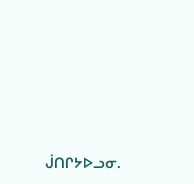ᒎᑎᒋᔭᐅᓗᓂ.